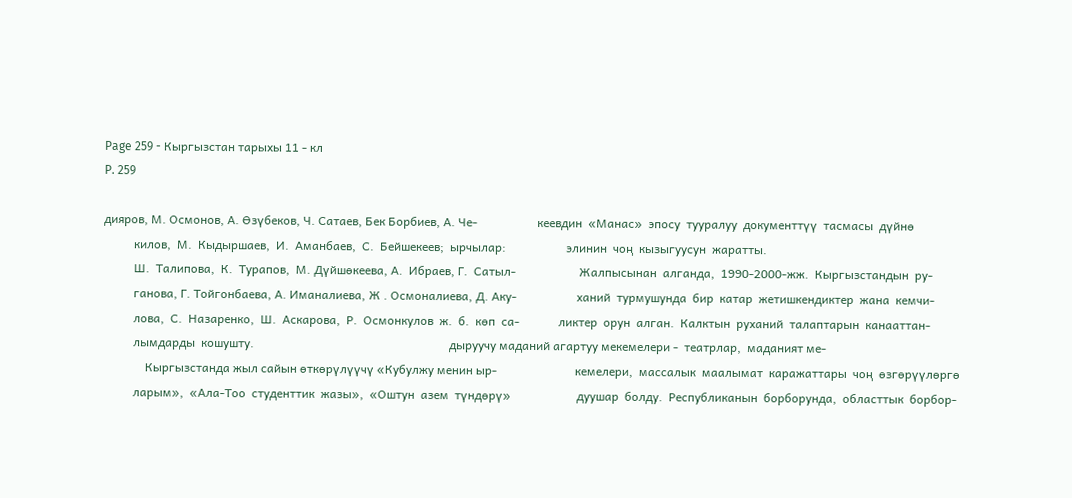Page 259 - Кыргызстан тарыхы 11 - кл
P. 259

дияров, М. Осмонов, А. Өзүбеков, Ч. Сатаев, Бек Борбиев, А. Че-                    кеевдин  «Манас»  эпосу  тууралуу  документтүү  тасмасы  дүйнө
          килов,  М.  Кыдыршаев,  И.  Аманбаев,  С.  Бейшекеев;  ырчылар:                    элинин  чоң  кызыгуусун  жаратты.
          Ш.  Талипова,  К.  Турапов,  М. Дүйшөкеева, А.  Ибраев, Г.  Сатыл-                     Жалпысынан  алганда,  1990-2000-жж.  Кыргызстандын  ру-
          ганова, Г. Тойгонбаева, А. Иманалиева, Ж . Осмоналиева, Д. Аку-                    ханий  турмушунда  бир  катар  жетишкендиктер  жана  кемчи-
          лова,  С.  Назаренко,  Ш.  Аскарова,  Р.  Осмонкулов  ж.  б.  көп  са-             ликтер  орун  алган.  Калктын  руханий  талаптарын  канааттан-
          лымдарды  кошушту.                                                                 дыруучу маданий агартуу мекемелери -  театрлар,  маданият ме-
              Кыргызстанда жыл сайын өткөрүлүүчү «Кубулжу менин ыр-                          кемелери,  массалык  маалымат  каражаттары  чоң  өзгөрүүлөргө
          ларым»,  «Ала-Тоо  студенттик  жазы»,  «Оштун  азем  түндөрү»                      дуушар  болду.  Республиканын  борборунда,  областтык  борбор-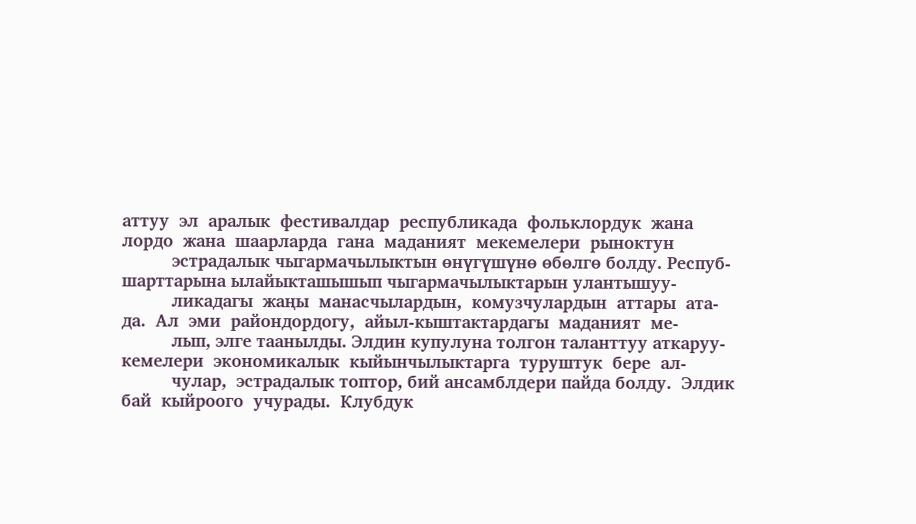аттуу  эл  аралык  фестивалдар  республикада  фольклордук  жана                    лордо  жана  шаарларда  гана  маданият  мекемелери  рыноктун
          эстрадалык чыгармачылыктын өнүгүшүнө өбөлгө болду. Респуб-                         шарттарына ылайыкташышып чыгармачылыктарын улантышуу-
          ликадагы  жаңы  манасчылардын,  комузчулардын  аттары  ата-                        да.  Ал  эми  райондордогу,  айыл-кыштактардагы  маданият  ме-
          лып, элге таанылды. Элдин купулуна толгон таланттуу аткаруу-                       кемелери  экономикалык  кыйынчылыктарга  туруштук  бере  ал-
          чулар,  эстрадалык топтор, бий ансамблдери пайда болду.  Элдик                     бай  кыйроого  учурады.  Клубдук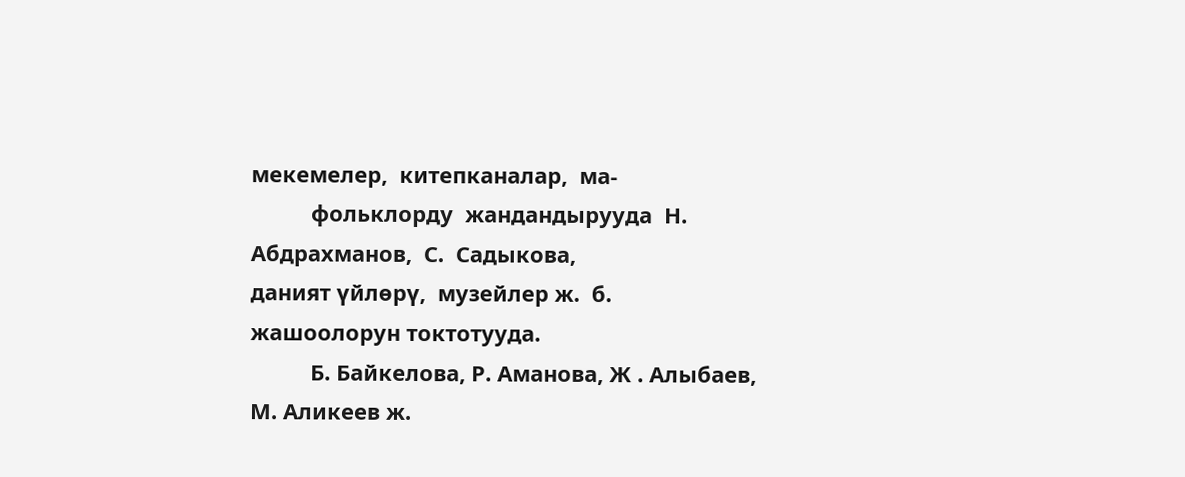мекемелер,  китепканалар,  ма-
          фольклорду  жандандырууда  Н. Абдрахманов,  С.  Садыкова,                          даният үйлөрү,  музейлер ж.  б.  жашоолорун токтотууда.
          Б. Байкелова, Р. Аманова, Ж . Алыбаев, М. Аликеев ж.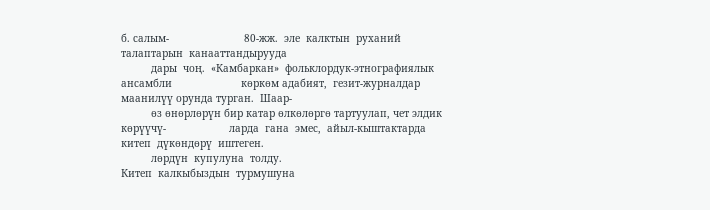б. салым-                         80-жж.  эле  калктын  руханий  талаптарын  канааттандырууда
          дары  чоң.  «Камбаркан»  фольклордук-этнографиялык  ансамбли                       көркөм адабият,  гезит-журналдар маанилүү орунда турган.  Шаар-
          өз өнөрлөрүн бир катар өлкөлөргө тартуулап, чет элдик көрүүчү-                     ларда  гана  эмес,  айыл-кыштактарда  китеп  дүкөндөрү  иштеген.
          лөрдүн  купулуна  толду.                                                           Китеп  калкыбыздын  турмушуна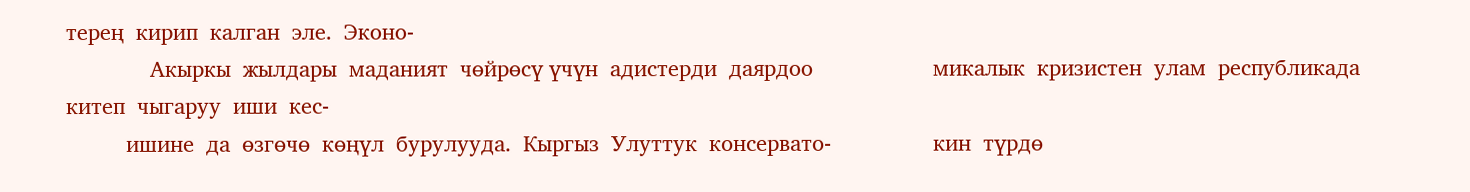терең  кирип  калган  эле.  Эконо-
              Акыркы  жылдары  маданият  чөйрөсү үчүн  адистерди  даярдоо                    микалык  кризистен  улам  республикада  китеп  чыгаруу  иши  кес-
          ишине  да  өзгөчө  көңүл  бурулууда.  Кыргыз  Улуттук  консервато-                 кин  түрдө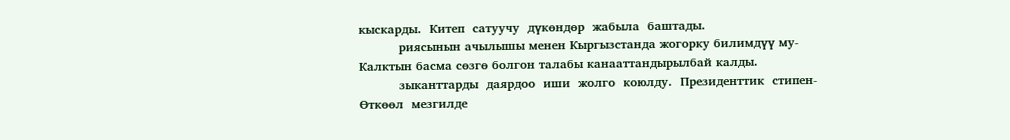кыскарды.  Китеп  сатуучу  дүкөндөр  жабыла  баштады.
          риясынын ачылышы менен Кыргызстанда жогорку билимдүү му-                           Калктын басма сөзгө болгон талабы канааттандырылбай калды.
          зыканттарды  даярдоо  иши  жолго  коюлду.  Президенттик  стипен-                       Өткөөл  мезгилде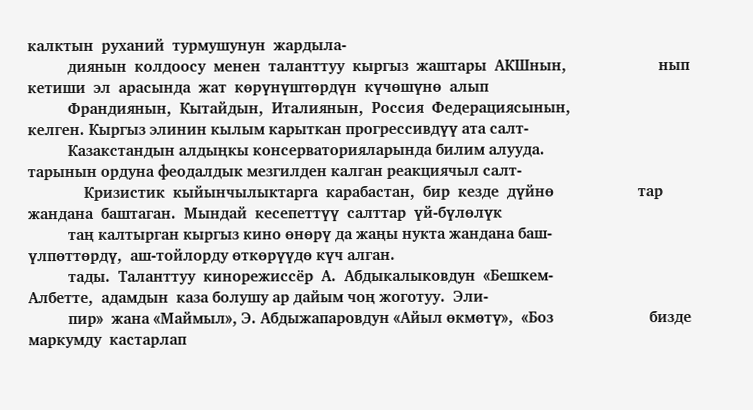калктын  руханий  турмушунун  жардыла-
          диянын  колдоосу  менен  таланттуу  кыргыз  жаштары  АКШнын,                       нып  кетиши  эл  арасында  жат  көрүнүштөрдүн  күчөшүнө  алып
          Франдиянын,  Кытайдын,  Италиянын,  Россия  Федерациясынын,                        келген. Кыргыз элинин кылым карыткан прогрессивдүү ата салт-
          Казакстандын алдыңкы консерваторияларында билим алууда.                            тарынын ордуна феодалдык мезгилден калган реакциячыл салт-
              Кризистик  кыйынчылыктарга  карабастан,  бир  кезде  дүйнө                     тар  жандана  баштаган.  Мындай  кесепеттүү  салттар  үй-бүлөлүк
          таң калтырган кыргыз кино өнөрү да жаңы нукта жандана баш-                         үлпөттөрдү,  аш-тойлорду өткөрүүдө күч алган.
          тады.  Таланттуу  кинорежиссёр  А.  Абдыкалыковдун  «Бешкем-                           Албетте,  адамдын  каза болушу ар дайым чоң жоготуу.  Эли-
          пир»  жана «Маймыл», Э. Абдыжапаровдун «Айыл өкмөтү»,  «Боз                        бизде  маркумду  кастарлап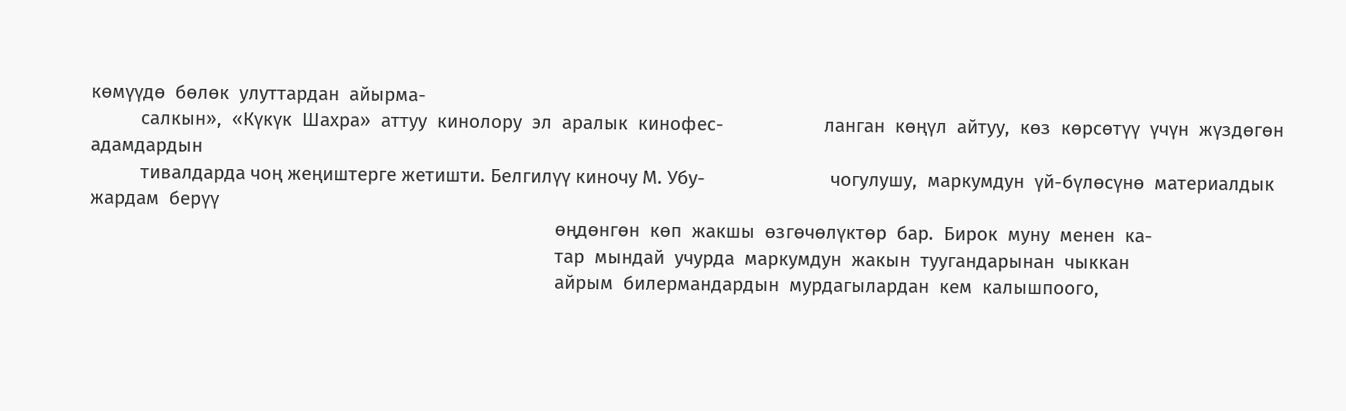көмүүдө  бөлөк  улуттардан  айырма-
          салкын»,  «Күкүк  Шахра»  аттуу  кинолору  эл  аралык  кинофес-                    ланган  көңүл  айтуу,  көз  көрсөтүү  үчүн  жүздөгөн  адамдардын
          тивалдарда чоң жеңиштерге жетишти. Белгилүү киночу М. Убу-                         чогулушу,  маркумдун  үй-бүлөсүнө  материалдык  жардам  берүү
                                                                                             өңдөнгөн  көп  жакшы  өзгөчөлүктөр  бар.  Бирок  муну  менен  ка-
                                                                                             тар  мындай  учурда  маркумдун  жакын  туугандарынан  чыккан
                                                                                             айрым  билермандардын  мурдагылардан  кем  калышпоого,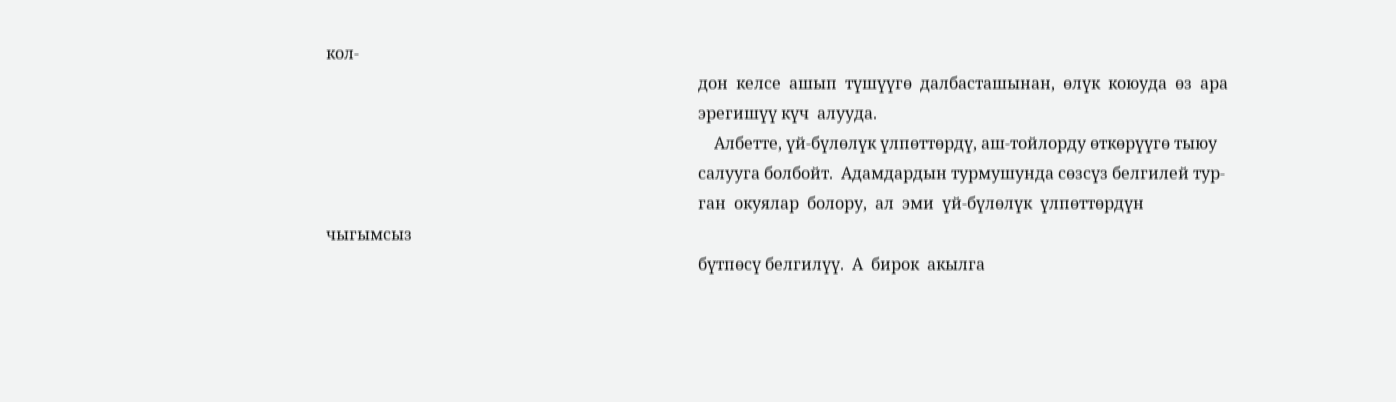кол-
                                                                                             дон  келсе  ашып  түшүүгө  далбасташынан,  өлүк  коюуда  өз  ара
                                                                                             эрегишүү күч  алууда.
                                                                                                 Албетте, үй-бүлөлүк үлпөттөрдү, аш-тойлорду өткөрүүгө тыюу
                                                                                             салууга болбойт.  Адамдардын турмушунда сөзсүз белгилей тур-
                                                                                             ган  окуялар  болору,  ал  эми  үй-бүлөлүк  үлпөттөрдүн  чыгымсыз
                                                                                             бүтпөсү белгилүү.  А  бирок  акылга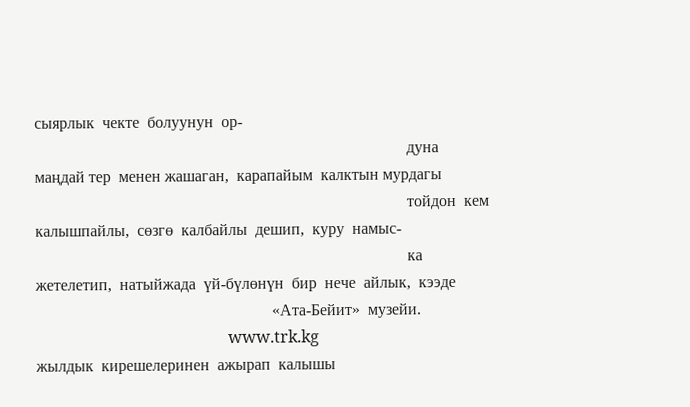сыярлык  чекте  болуунун  ор-
                                                                                             дуна маңдай тер  менен жашаган,  карапайым  калктын мурдагы
                                                                                             тойдон  кем  калышпайлы,  сөзгө  калбайлы  дешип,  куру  намыс-
                                                                                             ка  жетелетип,  натыйжада  үй-бүлөнүн  бир  нече  айлык,  кээде
                                                           «Ата-Бейит»  музейи.
                                                www.trk.kg                                   жылдык  кирешелеринен  ажырап  калышы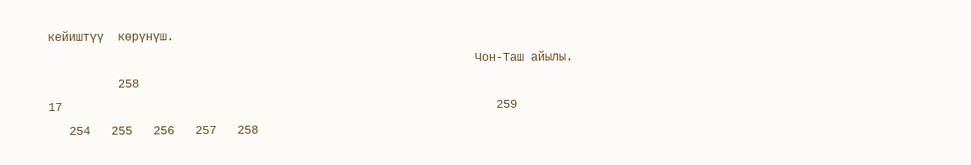кейиштүү  көрүнүш.
                                                             Чон-Таш айылы.
          258                                                                                17                                                              259
   254   255   256   257   258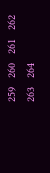259   260   261   262   263   264